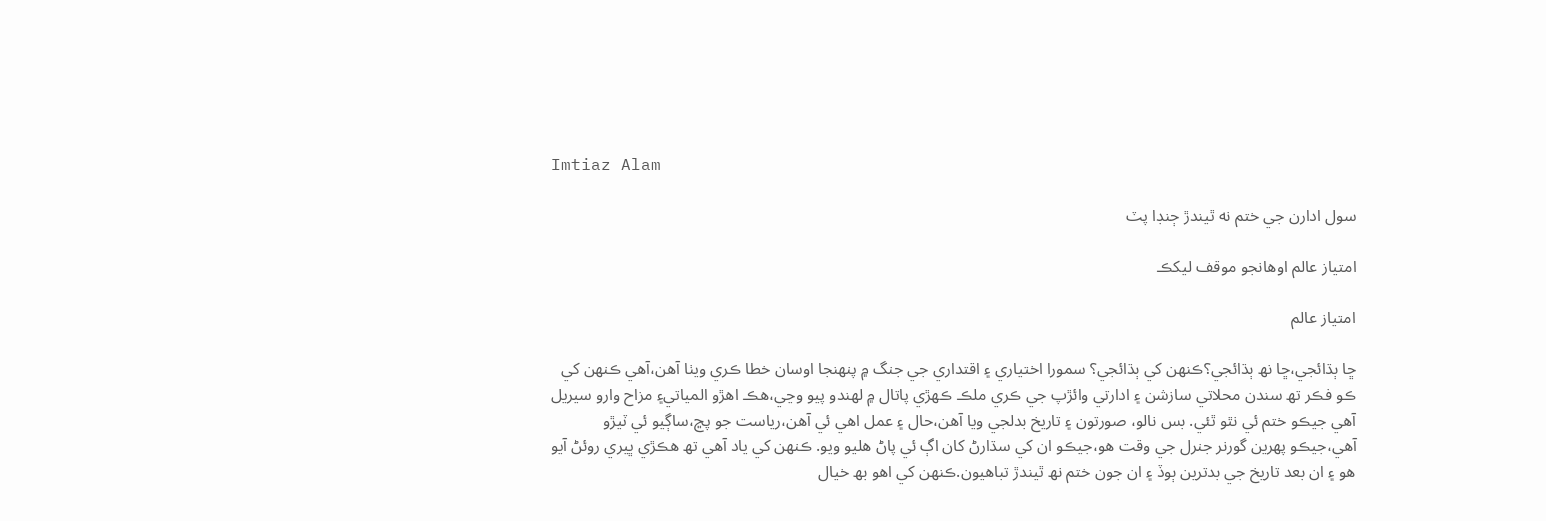Imtiaz Alam

سول ادارن جي ختم نه ٿيندڙ ڄنڊا پٽ

امتياز عالم اوهانجو موقف ليکڪ

امتياز عالم

ڇا ٻڌائجي،ڇا نھ ٻڌائجي؟ڪنھن کي ٻڌائجي؟ سمورا اختياري ۽ اقتداري جي جنگ ۾ پنھنجا اوسان خطا ڪري ويٺا آھن،آھي ڪنھن کي ڪو فڪر تھ سندن محلاتي سازشن ۽ ادارتي وائڙپ جي ڪري ملڪ ڪھڙي پاتال ۾ لھندو پيو وڃي،ھڪ اھڙو المياتي۽ مزاح وارو سيريل آھي جيڪو ختم ئي نٿو ٿئي. بس نالو، صورتون ۽ تاريخ بدلجي ويا آھن،حال ۽ عمل اھي ئي آھن،رياست جو پڇ،ساڳيو ئي ٽيڙو آھي،جيڪو پھرين گورنر جنرل جي وقت ھو،جيڪو ان کي سڌارڻ کان اڳ ئي پاڻ ھليو ويو. ڪنھن کي ياد آھي تھ ھڪڙي ڀيري روئڻ آيو ھو ۽ ان بعد تاريخ جي بدترين ٻوڏ ۽ ان جون ختم نھ ٿيندڙ تباھيون.ڪنھن کي اھو بھ خيال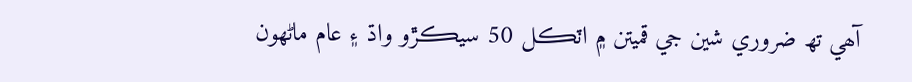آھي تھ ضروري شين جي قميتن ۾ اٽڪل 50 سيڪڙو واڌ ۽ عام ماڻھون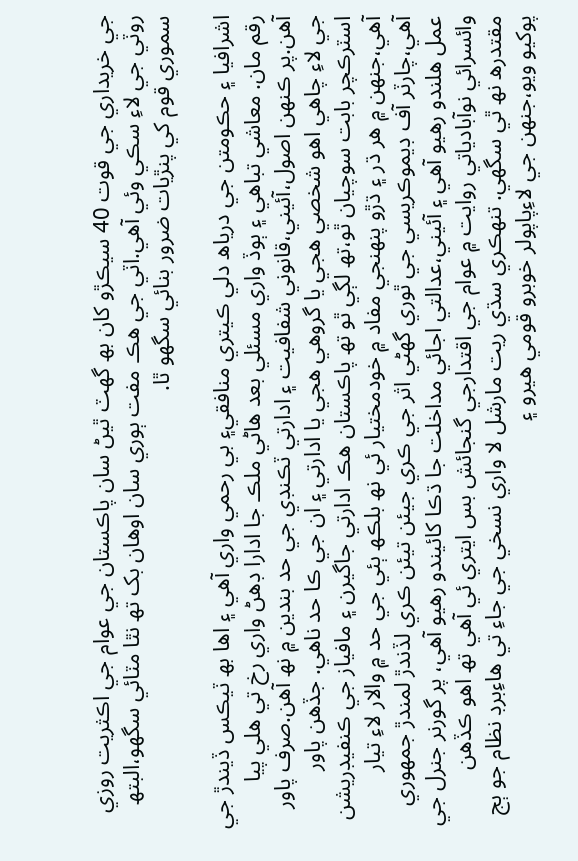جي خريداري جي قوت 40 سيڪڙو کان بھ گھٽ ٿيڻ سان پاڪستان جي عوام جي اڪثريت روزي روٽي جي لاءِ سڪي وئي آھي.اٽي جي ھڪ مفت ٻوري سان اوھان بک تھ نٿا مٽائي سگھو،البتھ سموري قوم کي پنڙيات ضرور بنائي سگھو ٿا.

اشرافيا ۽ حڪومتن جي درياھ دلي ڪيتري منافقي۽ بي رحمي واري آھي ۽ اھا بھ ٽيڪس ڏيندڙ جي رقم مان. معاشي تباھي ۽ ٻوڏ واري مسئلي بعد ھاڻي ملڪ جا ادارا ڊھڻ واري رخ تي ھلي پيا آھن.پر ڪنھن اصول،آئيني،قانوني شفافيت ۽ ادارتي ٽڪنڊي جي حد بندين ۾ نھ آھن.صرف پاور جي لاءِ چاھي اھو شخصي ھجي يا گروھي ھجي يا ادارتي ۽ ان جي ڪا حد ناھي. جڏھن پاور اسٽرڪچر بابت سوچيان ٿو،تھ لڳي ٿو تھ پاڪستان ھڪ ادارتي جاگيرن ۽ مافياز جي ڪنفيڊريشن آھي،جنھن ۾ ھر ڌر ۽ ڌڙو پنھنجي مفاد ۾ خودمختيار ئي نھ بلڪھ ٻئي جي حد ۾ والار لاءِ تيار آھي،چارٽر آف ڊيموڪريسي جي ٿوري گھڻي اثر جي ڪري جيئن تيئن ڪري لڏندڙ لمندڙ جمھوري عمل ھلندو رھيو آھي ۽ آئيني،عدالتي اجائي مداخلت جا ڌڪا کائيندو رھيو آھي، پر گورنر جنرل جي وائسرائي نوآبادياتي روايت ۾ عوام جي اقتدارجي گنجائش بس ايتري ئي آھي تھ اھو ڪڏھن مقتدرھ نھ ٿي سگھي. تنھڪري سڌي ريت مارشل لا واري نسخي جي جاءِ تي ھاءِبرڊ نظام جو ٻج پوکيو ويو،جنھن جي لاءِپاپولر خوبرو قومي ھيرو ۽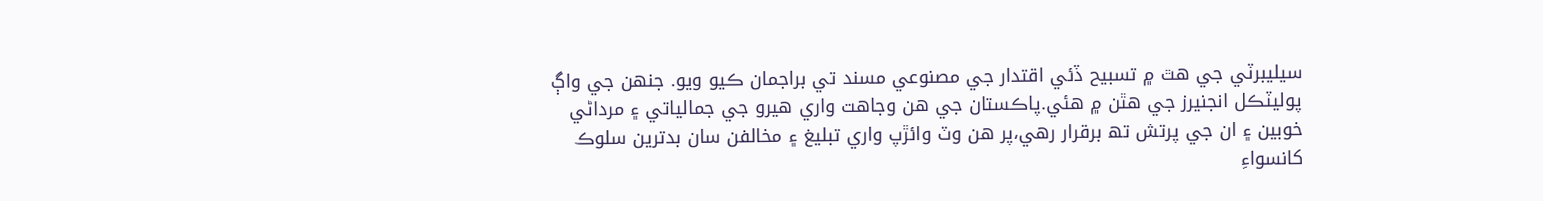سيليبرٽي جي ھٿ ۾ تسبيح ڏئي اقتدار جي مصنوعي مسند تي براجمان ڪيو ويو. جنھن جي واڳ پوليٽڪل انجنيرز جي ھٿن ۾ ھئي.پاڪستان جي ھن وجاھت واري ھيرو جي جمالياتي ۽ مرداڻي خوبين ۽ ان جي پرتش تھ برقرار رھي،پر ھن وٽ وائڙپ واري تبليغ ۽ مخالفن سان بدترين سلوڪ کانسواءِ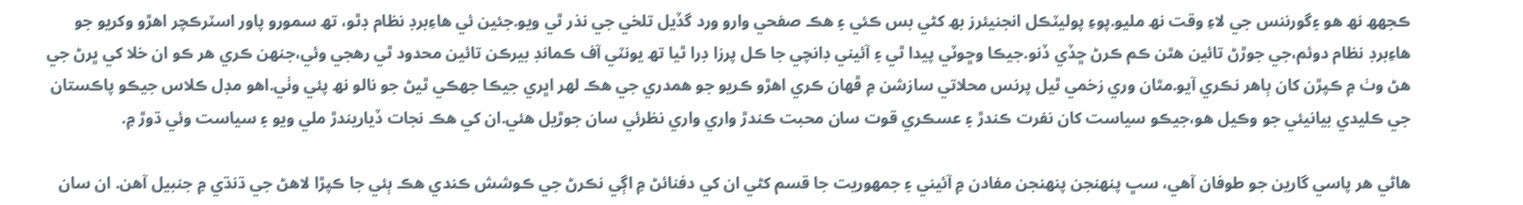ڪجهھ نھ ھو ۽گورننس جي لاءِ وقت نھ مليو.پوءِ پوليٽڪل انجنيئرز بھ کڻي بس ڪئي ۽ ھڪ صفحي وارو ورد گڏيل تلخي جي نذر ٿي ويو.جئين ئي ھاءِبرڊ نظام ڊٿو، تھ سمورو پاور اسٽرڪچر اھڙو وکريو جو ھاءِبرڊ نظام دوئم،جي جوڙڻ تائين ھٿن ڪم ڪرڻ ڇڏي ڏنو.جيڪا وڇوٽي پيدا ٿي ۽ آئيني ڊانچي جا ڪل پرزا ڊرا ٿيا تھ يونٽي آف ڪمانڊ بيرڪن تائين محدود ٿي رھجي وئي،جنھن ڪري ھر ڪو ان خلا کي ڀرڻ جي ھڻ وٺ ۾ ڪپڙن کان ٻاھر نڪري آيو.مٿان وري زخمي ٿيل پرنس محلاتي سازشن ۾ ڦھان ڪري اھڙو ڪريو جو ھمدري جي ھڪ لھر اڀري جيڪا جھڪي ٿيڻ جو نالو نھ پئي وٺي.اھو مڊل ڪلاس جيڪو پاڪستان جي ڪليدي بيانيئي جو وڪيل ھو،جيڪو سياست کان نفرت ڪندڙ ۽ عسڪري قوت سان محبت ڪندڙ واري واري نظرئي سان جوڙيل ھئي.ان کي ھڪ نجات ڏياريندڙ ملي ويو ۽ سياست وئي ڌوڙ ۾.

ھاڻي ھر پاسي گارين جو طوفان آھي، سڀ پنھنجن پنھنجن مفادن ۾ آئيني ۽ جمھوريت جا قسم کڻي ان کي دفنائڻ ۾ اڳي نڪرڻ جي ڪوشش ڪندي ھڪ ٻئي جا ڪپڙا لاھڻ جي ڌنڌي ۾ جنبيل آھن. ان سان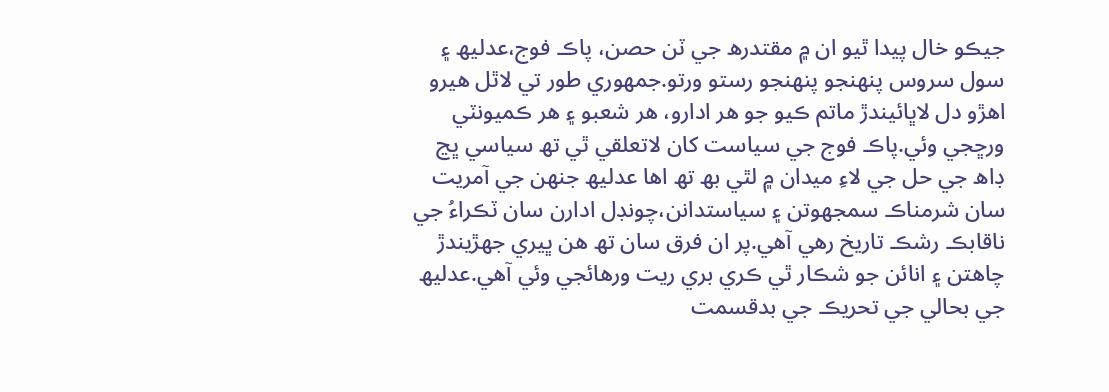جيڪو خال پيدا ٿيو ان ۾ مقتدرھ جي ٽن حصن، پاڪ فوج،عدليھ ۽ سول سروس پنھنجو پنھنجو رستو ورتو.جمھوري طور تي لاٿل ھيرو اھڙو دل لاڀائيندڙ ماتم ڪيو جو ھر ادارو، ھر شعبو ۽ ھر ڪميونٽي ورڇجي وئي.پاڪ فوج جي سياست کان لاتعلقي ٿي تھ سياسي ڀڃ ڊاھ جي حل جي لاءِ ميدان ۾ لٿي بھ تھ اھا عدليھ جنھن جي آمريت سان شرمناڪ سمجھوتن ۽ سياستدانن،چونڊل ادارن سان ٽڪراءُ جي ناقابڪ رشڪ تاريخ رھي آھي.پر ان فرق سان تھ ھن ڀيري جھڙيندڙ چاھتن ۽ انائن جو شڪار ٿي ڪري بري ريت ورھائجي وئي آھي.عدليھ جي بحالي جي تحريڪ جي بدقسمت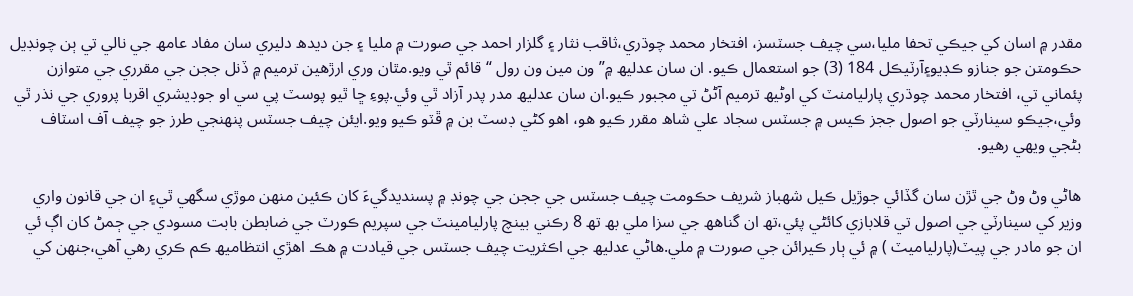مقدر ۾ اسان کي جيڪي تحفا مليا،سي چيف جسٽسز، افتخار محمد چوڌري،ثاقب نثار ۽ گلزار احمد جي صورت ۾ مليا ۽ جن ديدھ دليري سان مفاد عامھ جي نالي تي ٻن چونڊيل حڪومتن جو جنازو ڪڊيو۽آرٽيڪل 184 (3) جو استعمال ڪيو. ان سان عدليھ ۾”ون مين ون رول “ قائم ٿي ويو.مٿان وري ارڙھين ترميم ۾ ڏنل ججن جي مقرري جي متوازن پئماني تي، افتخار محمد چوڌري پارليامنٽ کي اوڻيھ ترميم آڻڻ تي مجبور ڪيو.ان سان عدليھ مدر پدر آزاد ٿي وئي.پوءِ ڇا ٿيو پوسٽ پي سي او جوڊيشري اقربا پروري جي نذر ٿي وئي،جيڪو سينارٽي جو اصول ججز ڪيس ۾ جسٽس سجاد علي شاھ مقرر ڪيو ھو، اھو کڻي ڊسٽ بن ۾ ڦٽو ڪيو ويو.ايئن چيف جسٽس پنھنجي طرز جو چيف آف اسٽاف بڻجي ويھي رھيو.

ھاڻي وڻ وڻ جي ٿڙن سان گڏائي جوڙيل ڪيل شھباز شريف حڪومت چيف جسٽس جي ججن جي چونڊ ۾ پسنديدگيءَ کان ڪئين منھن موڙي سگھي ٿي۽ ان جي قانون واري وزير کي سينارٽي جي اصول تي قلابازي کائڻي پئي،تھ ان گناھھ جي سزا ملي بھ تھ 8 رڪني بينچ پارليامينٽ جي سپريم ڪورٽ جي ضابطن بابت مسودي جي ڄمڻ کان اڳ ئي ان جو مادر جي پيٽ(پارلياميٽ ) ۾ ئي ٻار ڪيرائن جي صورت ۾ ملي.ھاڻي عدليھ جي اڪثريت چيف جسٽس جي قيادت ۾ ھڪ اھڙي انتظاميھ ڪم ڪري رھي آھي،جنھن کي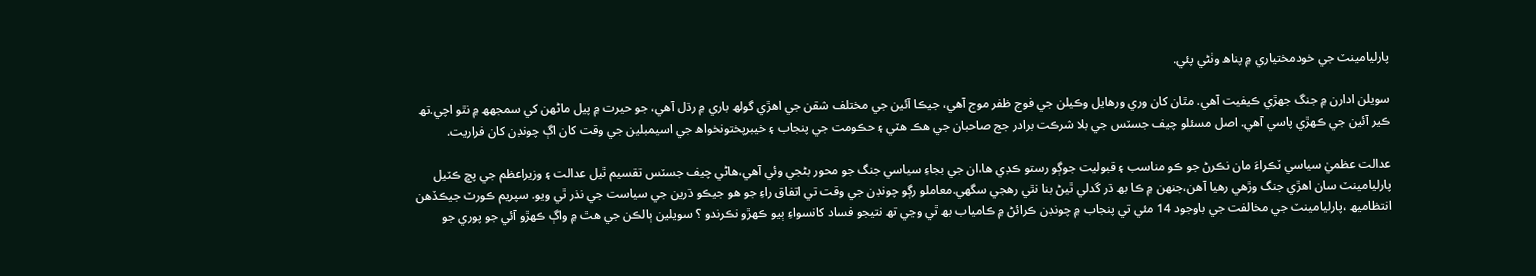پارليامينٽ جي خودمختياري ۾ پناھ وٺڻي پئي.

سويلن ادارن ۾ جنگ جھڙي ڪيفيت آھي. مٿان کان وري ورھايل وڪيلن جي فوج ظفر موج آھي، جيڪا آئين جي مختلف شقن جي اھڙي گولھ باري ۾ رڌل آھي، جو حيرت ۾ پيل ماڻھن کي سمجھھ ۾ نٿو اچي.تھ ڪير آئين جي ڪھڙي پاسي آھي. اصل مسئلو چيف جسٽس جي بلا شرڪت برادر جج صاحبان جي ھڪ ھٽي ۽ حڪومت جي پنجاب ۽ خيبرپختونخواھ جي اسيمبلين جي وقت کان اڳ چونڊن کان فراريت.

عدالت عظميٰ سياسي ٽڪراءَ مان نڪرڻ جو ڪو مناسب ۽ قبوليت جوڳو رستو ڪڊي ھا،ان جي بجاءِ سياسي جنگ جو محور بڻجي وئي آھي،ھاڻي چيف جسٽس تقسيم ٿيل عدالت ۽ وزيراعظم جي پڇ ڪٽيل پارليامينٽ سان اھڙي جنگ وڙھي رھيا آھن،جنھن ۾ ڪا بھ ڌر گدلي ٿيڻ بنا نٿي رھجي سگھي.معاملو رڳو چونڊن جي وقت تي اتفاق راءِ جو ھو جيڪو ڌرين جي سياست جي نذر ٿي ويو. سپريم ڪورٽ جيڪڏھن انتظاميھ ،پارليامينٽ جي مخالفت جي باوجود 14 مئي تي پنجاب ۾ چونڊن ڪرائڻ ۾ ڪامياب بھ ٿي وڃي تھ نتيجو فساد کانسواءِ ٻيو ڪھڙو نڪرندو ؟ سويلين ٻالڪن جي ھٿ ۾ واڳ ڪھڙو آئي جو پوري جو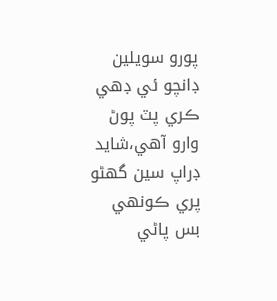پورو سويلين ڊانچو ئي ڊھي ڪري پٽ پوڻ وارو آھي،شايد ڊراپ سين گھڻو پري ڪونھي بس پاڻي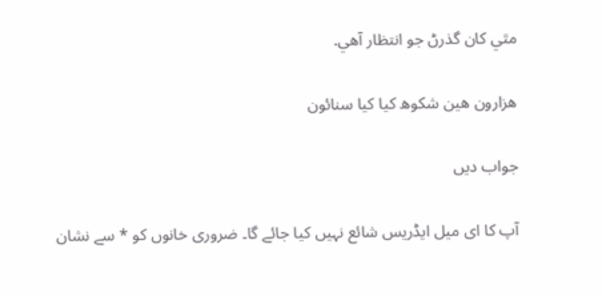مٿي کان گذرڻ جو انتظار آھي.

ھزارون ھين شکوھ کيا کيا سنائون

جواب دیں

آپ کا ای میل ایڈریس شائع نہیں کیا جائے گا۔ ضروری خانوں کو * سے نشان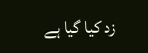زد کیا گیا ہے